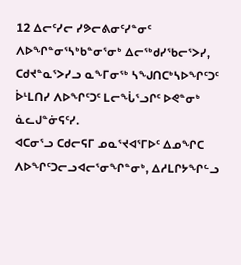12 ᐃᓕᑦᓯᓕ ᓯᕗᓕᕕᓂᑦᓯᓐᓂᑦ ᐱᐅᖏᓐᓂᕐᓴᒃᑲᓐᓂᕐᓂᒃ ᐃᓕᖅᑯᓯᖃᓕᕐᐳᓯ, ᑕᑯᔪᓐᓇᕐᐳᓯᓗ ᓇᖕᒥᓂᖅ ᓴᖑᑎᑕᒃᓴᐅᖏᑦᑐᑦ ᐆᒻᒪᑎᓯ ᐱᐅᖏᑦᑐᑦ ᒪᓕᖔᕐᓗᒋᑦ ᐅᕙᓐᓂᒃ ᓈᓚᒍᓐᓃᕋᑦᓯ.
ᐊᑕᓂᕐᓗ ᑕᑯᓕᕋᒥ ᓄᓇᕐᔪᐊᕐᒥᐅᑦ ᐃᓄᖏᑕ ᐱᐅᖏᑦᑐᓕᓗᐊᓕᕐᓂᖏᓐᓂᒃ, ᐃᓱᒪᒋᔭᖏᓪᓗ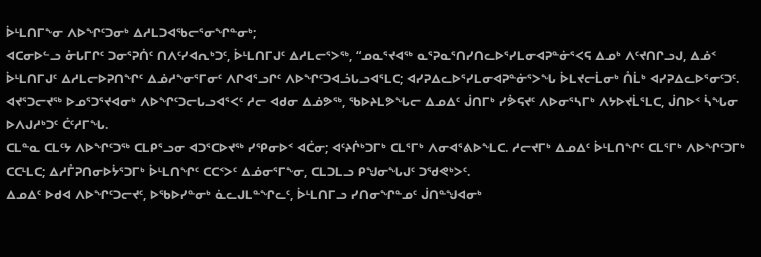ᐆᒻᒪᑎᒥᖕᓂ ᐱᐅᖏᑦᑐᓂᒃ ᐃᓱᒪᑐᐊᖃᓕᕐᓂᖏᓐᓂᒃ;
ᐊᑕᓂᐅᓪᓗ ᓁᒐᒥᒋᑦ ᑐᓂᕐᕈᑏᑦ ᑎᐱᑦᓯᐊᕆᒃᑐᑦ, ᐆᒻᒪᑎᒥᒍᑦ ᐃᓱᒪᓕᕐᐳᖅ, “ᓄᓇᕐᔪᐊᖅ ᓇᕐᕈᓇᕐᑎᓯᑎᓚᐅᕐᓯᒪᓂᐊᕈᓐᓃᕐᐸᕋ ᐃᓄᒃ ᐱᑦᔪᑎᒋᓗᒍ, ᐃᓅᑉ ᐆᒻᒪᑎᒥᒍᑦ ᐃᓱᒪᓕᐅᕈᑎᖏᑦ ᐃᓅᓱᖕᓂᕐᒥᓂᑦ ᐱᒋᐊᕐᓗᒋᑦ ᐱᐅᖏᑦᑐᐊᓘᒐᓗᐊᕐᒪᑕ; ᐊᓯᕈᐃᓚᐅᕐᓯᒪᓂᐊᕈᓐᓃᕐᐳᖓ ᐆᒪᔪᓕᒫᓂᒃ ᑍᒫᒃ ᐊᓯᕈᐃᓚᐅᕐᓂᑦᑐᑦ.
ᐊᔪᕐᑐᓕᔪᖅ ᐅᓄᕐᑐᕐᔪᐊᓂᒃ ᐱᐅᖏᑦᑐᓕᒐᓗᐊᕐᐸᑦ ᓱᓕ ᐊᑯᓂ ᐃᓅᕗᖅ, ᖃᐅᔨᒪᕗᖓᓕ ᐃᓄᐃᑦ ᒎᑎᒥᒃ ᓯᕘᕋᔪᑦ ᐱᐅᓂᕐᓴᒥᒃ ᐱᔭᐅᔪᒫᕐᒪᑕ, ᒎᑎᐅᑉ ᓵᖓᓂ ᐅᐱᒍᓱᒃᑐᑦ ᑖᑦᓱᒥᖓ.
ᑕᒪᓐᓇ ᑕᒪᑦᔭ ᐱᐅᖏᑦᑐᖅ ᑕᒪᑭᕐᓗᓂ ᐊᑐᕐᑕᐅᔪᖅ ᓯᕿᓂᐅᑉ ᐊᑖᓂ; ᐊᑦᔨᒌᒃᑐᒥᒃ ᑕᒪᕐᒥᒃ ᐱᓂᐊᕐᕕᐅᖕᒪᑕ. ᓱᓕᔪᒥᒃ ᐃᓄᐃᑦ ᐆᒻᒪᑎᖏᑦ ᑕᒪᕐᒥᒃ ᐱᐅᖏᑦᑐᒥᒃ ᑕᑕᒻᒪᑕ; ᐃᓱᒤᕈᑎᓂᐅᔮᕐᑐᒥᒃ ᐆᒻᒪᑎᖏᑦ ᑕᑕᑉᐳᑦ ᐃᓅᓂᕐᒥᖕᓂ, ᑕᒪᑐᒪᓗ ᑭᖑᓂᖓᒍᑦ ᑐᖁᕙᒃᐳᑦ.
ᐃᓄᐃᑦ ᐅᑯᐊ ᐱᐅᖏᑦᑐᓕᔪᑦ, ᐅᖃᐅᓯᓐᓂᒃ ᓈᓚᒍᒪᓐᖏᓚᑦ, ᐆᒻᒪᑎᒥᓗ ᓯᑎᓂᖏᓐᓄᑦ ᒎᑎᓐᖑᐊᓂᒃ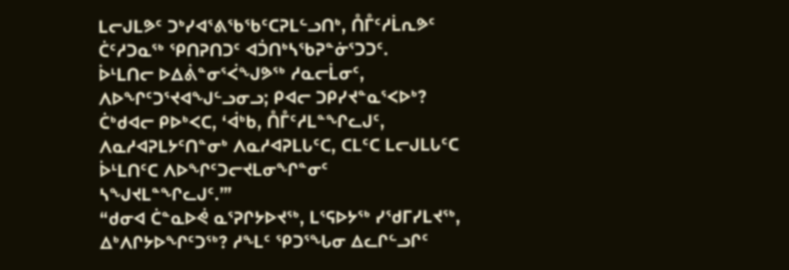ᒪᓕᒍᒪᕗᑦ ᑐᒃᓯᐊᕐᕕᖃᖃᑦᑕᕈᒪᓪᓗᑎᒃ, ᑍᒤᑦᓱᒫᕆᕗᑦ ᑖᑦᓱᑐᓇᖅ ᕿᑎᕈᑎᑐᑦ ᐊᑑᑎᒃᓴᖃᕈᓐᓃᕐᑐᑐᑦ.
ᐆᒻᒪᑎᓕ ᐅᐃᕖᓐᓂᕐᐹᖑᕗᖅ ᓱᓇᓕᒫᓂᑦ, ᐱᐅᖏᑦᑐᕐᔪᐊᖑᓪᓗᓂᓗ; ᑭᐊᓕ ᑐᑭᓯᔪᓐᓇᕐᐸᐅᒃ?
ᑖᒃᑯᐊᓕ ᑭᐅᒃᐸᑕ, ‘ᐋᒃᑲ, ᑍᒤᑦᓱᒪᓐᖏᓚᒍᑦ, ᐱᓇᓱᐊᕈᒪᔭᑦᑎᓐᓂᒃ ᐱᓇᓱᐊᕈᒪᒐᑦᑕ, ᑕᒪᑦᑕ ᒪᓕᒍᒪᒐᑦᑕ ᐆᒻᒪᑎᑦᑕ ᐱᐅᖏᑦᑐᓕᔪᒪᓂᖏᓐᓂᑦ ᓴᖑᔪᒪᓐᖏᓚᒍᑦ.’”
“ᑯᓂᐊ ᑖᓐᓇᐅᕚ ᓇᕐᕈᒋᔭᐅᔪᖅ, ᒪᕐᕋᐅᔭᖅ ᓯᖁᒥᓯᒪᔪᖅ, ᐃᒃᐱᒋᔭᐅᖏᑦᑐᖅ? ᓱᖕᒪᑦ ᕿᑐᕐᖓᓂ ᐃᓚᒋᓪᓗᒋᑦ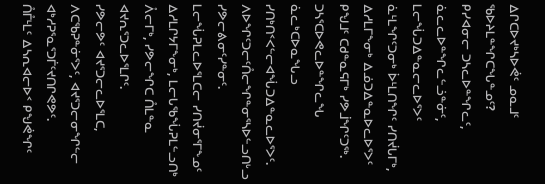ᐃᒋᑕᐅᔪᒃᓴᐅᕚᑦ ᓄᓇᒧᑦ ᖃᐅᔨᒪᓐᖏᑕᖓᓐᓄᑦ?
ᑭᓯᐊᓂᓕ ᑐᓴᓚᐅᓐᖏᓚᑦ, ᓈᓚᓚᐅᓐᖏᓚᓪᓘᓐᓃᑦ, ᒪᓕᖔᑐᐃᓐᓇᓕᓚᐅᕐᐳᑦ ᓈᒻᒪᖏᑦᑐᓂᒃ ᐆᒻᒪᑎᖏᑦ ᓯᑎᔫᒐᒥᒃ, ᐃᓱᒪᒥᖕᓂᒃ ᐃᓅᑐᐃᓐᓇᐅᓚᐅᕐᐳᑦ ᑭᖑᒧᑦ ᑕᑯᓐᓇᕋᒥᒃ ᓯᕗᒨᖏᑦᑐᖅ.
ᑐᓴᕐᑕᐅᕙᓚᐅᓐᖏᓚᖓ ᓈᓚᒃᑕᐅᓇᖓᓗ ᓯᑎᒃᑎᑉᐸᓪᓕᐊᖔᑐᐃᓐᓇᓚᐅᕐᐳᑦ. ᐱᐅᖏᑦᑐᓕᑦᑍᓕᖏᓐᓂᕐᓴᐅᓪᓗᑎᒡᓗ ᓯᕗᓕᕕᓂᑦᓯᓐᓂᑦ.
ᒪᓕᖔᕈᒪᓚᐅᕐᒪᑕᓕ ᓯᑎᔫᓂᕐᒥᖕᓄᑦ ᐃᓱᒪᒋᔭᒥᖕᓂᒃ, ᒪᓕᒐᖃᖔᕈᒪᓪᓗᑎᒃ ᐰᓕᒥᒃ, ᓯᕗᓕᖏᑕ ᑍᒪᓐᓇ ᐊᔪᕆᕐᑐᓚᐅᕐᒪᒋᑦ.
ᓯᕗᓕᕗᑦ ᐊᔪᕐᑐᓕᓚᐅᕐᒪᑕ, ᐱᑕᖃᕈᓐᓃᕐᐳᑦ, ᐊᔪᕐᑐᓕᓂᖏᓪᓕ ᐊᒃᓱᕈᕐᓇᕐᑐᒦᑦᔪᑎᒋᕙᕗᑦ.
ᑍᒤᒻᒪᑦ ᐃᓴᕆᐊᓕᐅᑉ ᑭᖑᕚᖏᑦ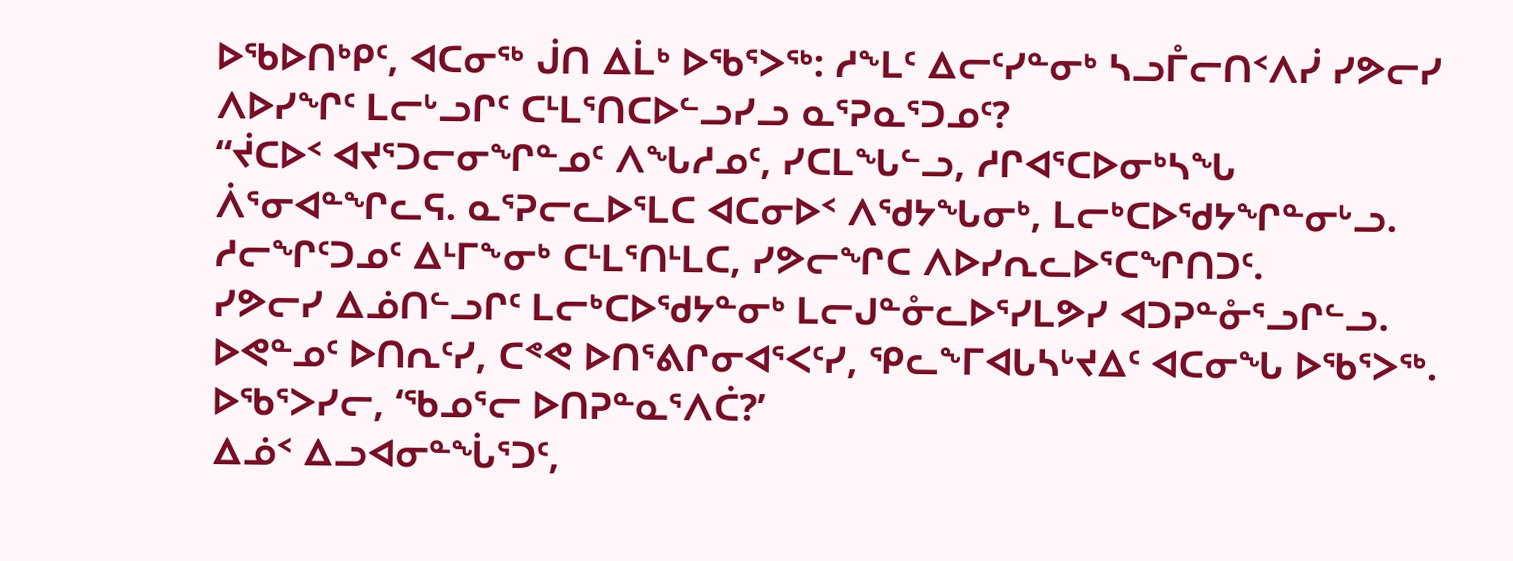ᐅᖃᐅᑎᒃᑭᑦ, ᐊᑕᓂᖅ ᒎᑎ ᐃᒫᒃ ᐅᖃᕐᐳᖅ: ᓱᖕᒪᑦ ᐃᓕᑦᓯᓐᓂᒃ ᓴᓗᒤᓕᑎᑉᐱᓰ ᓯᕗᓕᓯ ᐱᐅᓯᖏᑦ ᒪᓕᒡᓗᒋᑦ ᑕᒻᒪᕐᑎᑕᐅᓪᓗᓯᓗ ᓇᕐᕈᓇᕐᑐᓄᑦ?
“ᔫᑕᐅᑉ ᐊᔪᕐᑐᓕᓂᖏᓐᓄᑦ ᐱᖓᓱᓄᑦ, ᓯᑕᒪᖓᓪᓗ, ᓱᒋᐊᕐᑕᐅᓂᒃᓴᖓ ᐲᕐᓂᐊᓐᖏᓚᕋ. ᓇᕐᕈᓕᓚᐅᕐᒪᑕ ᐊᑕᓂᐅᑉ ᐱᖁᔭᖓᓂᒃ, ᒪᓕᒃᑕᐅᖁᔭᖏᓐᓂᒡᓗ. ᓱᓕᖏᑦᑐᓄᑦ ᐃᒻᒥᖕᓂᒃ ᑕᒻᒪᕐᑎᒻᒪᑕ, ᓯᕗᓕᖏᑕ ᐱᐅᓯᕆᓚᐅᕐᑕᖏᑎᑐᑦ.
ᓯᕗᓕᓯ ᐃᓅᑎᓪᓗᒋᑦ ᒪᓕᒃᑕᐅᖁᔭᓐᓂᒃ ᒪᓕᒍᓐᓁᓚᐅᕐᓯᒪᕗᓯ ᐊᑐᕈᓐᓁᕐᓗᒋᓪᓗ. ᐅᕙᓐᓄᑦ ᐅᑎᕆᑦᓯ, ᑕᕝᕙ ᐅᑎᕐᕕᒋᓂᐊᕐᐸᑦᓯ, ᕿᓚᖕᒥᐊᒐᓴᒡᔪᐃᑦ ᐊᑕᓂᖓ ᐅᖃᕐᐳᖅ. ᐅᖃᕐᐳᓯᓕ, ‘ᖃᓄᕐᓕ ᐅᑎᕈᓐᓇᕐᐱᑖ?’
ᐃᓅᑉ ᐃᓗᐊᓂᓐᖔᕐᑐᑦ,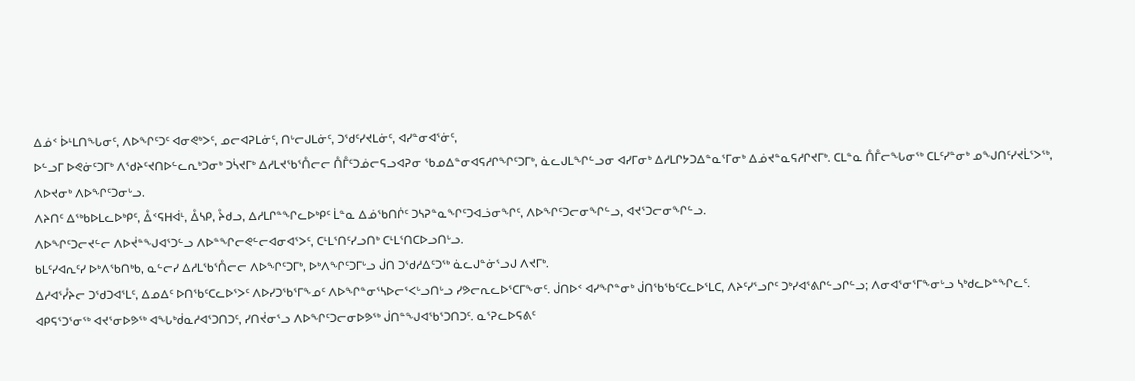ᐃᓅᑉ ᐆᒻᒪᑎᖓᓂᑦ, ᐱᐅᖏᑦᑐᑦ ᐊᓂᕙᒃᐳᑦ, ᓄᓕᐊᕈᒪᓃᑦ, ᑎᒡᓕᒍᒪᓃᑦ, ᑐᖁᑦᓯᔪᒪᓃᑦ, ᐊᓯᓐᓂᐊᕐᓃᑦ,
ᐅᓪᓗᒥ ᐅᕙᓃᑦᑐᒥᒃ ᐱᖁᔨᑦᔪᑎᐅᓪᓚᕆᒃᑐᓂᒃ ᑐᓵᔪᒥᒃ ᐃᓱᒪᔪᖃᕐᑍᓕᓕ ᑍᒤᑦᑐᓅᓕᕋᓗᐊᕈᓂ ᖃᓄᐃᓐᓂᐊᕋᓱᒋᖏᑦᑐᒥᒃ, ᓈᓚᒍᒪᖏᓪᓗᓂ ᐊᓯᒥᓂᒃ ᐃᓱᒪᒋᔭᑐᐃᓐᓇᕐᒥᓂᒃ ᐃᓅᔪᓐᓇᕋᓱᒋᔪᒥᒃ. ᑕᒪᓐᓇ ᑍᒤᓕᖓᓂᖅ ᑕᒪᑦᓯᓐᓂᒃ ᓄᖑᑎᑦᓯᔪᒫᕐᐳᖅ, ᐱᐅᔪᓂᒃ ᐱᐅᖏᑦᑐᓂᒡᓗ.
ᐱᔨᑎᑦ ᐃᖅᑲᐅᒪᓚᐅᒃᑭᑦ, ᐂᑉᕋᕼᐋᒻ, ᐂᓴᑭ, ᔧᑯᓗ, ᐃᓱᒪᒋᓐᖏᓚᐅᒃᑭᑦ ᒫᓐᓇ ᐃᓅᖃᑎᒌᑦ ᑐᓴᕈᓐᓇᖏᑦᑐᐊᓘᓂᖏᑦ, ᐱᐅᖏᑦᑐᓕᓂᖏᓪᓗ, ᐊᔪᕐᑐᓕᓂᖏᓪᓗ.
ᐱᐅᖏᑦᑐᓕᔪᓪᓕ ᐱᐅᔫᓐᖑᐊᕐᑐᓪᓗ ᐱᐅᓐᖏᓕᕙᓪᓕᐊᓂᐊᕐᐳᑦ, ᑕᒻᒪᕐᑎᑦᓯᓗᑎᒃ ᑕᒻᒪᕐᑎᑕᐅᓗᑎᒡᓗ.
ᑲᒪᑦᓯᐊᕆᑦᓯ ᐅᒃᐱᖃᑎᒃᑲ, ᓇᓪᓕᓯ ᐃᓱᒪᖃᕐᑍᓕᓕ ᐱᐅᖏᑦᑐᒥᒃ, ᐅᒃᐱᖏᑦᑐᒥᒡᓗ ᒎᑎ ᑐᖁᓱᐃᑦᑐᖅ ᓈᓚᒍᓐᓃᕐᓗᒍ ᐱᔪᒥᒃ.
ᐃᓱᐊᕐᓮᔨᓕ ᑐᖁᑐᐊᕐᒪᑦ, ᐃᓄᐃᑦ ᐅᑎᖃᑦᑕᓚᐅᕐᐳᑦ ᐱᐅᓯᑐᖃᕐᒥᖕᓄᑦ ᐱᐅᖏᓐᓂᕐᓴᐅᓕᕐᐸᒡᓗᑎᒡᓗ ᓯᕗᓕᕆᓚᐅᕐᑕᒥᖕᓂᑦ. ᒎᑎᐅᑉ ᐊᓯᖏᓐᓂᒃ ᒎᑎᖃᖃᑦᑕᓚᐅᕐᒪᑕ, ᐱᔨᑦᓯᕐᓗᒋᑦ ᑐᒃᓯᐊᕐᕕᒋᓪᓗᒋᓪᓗ; ᐱᓂᐊᕐᓂᕐᒥᖕᓂᒡᓗ ᓴᒃᑯᓚᐅᓐᖏᓚᑦ.
ᐊᑭᕋᕐᑐᕐᓂᖅ ᐊᔪᕐᓂᐅᕗᖅ ᐊᖓᒃᑰᓇᓱᐊᕐᑐᑎᑐᑦ, ᓯᑎᔫᓂᕐᓗ ᐱᐅᖏᑦᑐᓕᓂᐅᕗᖅ ᒎᑎᓐᖑᐊᖃᕐᑐᑎᑐᑦ. ᓇᕐᕈᓚᐅᕋᕕᑦ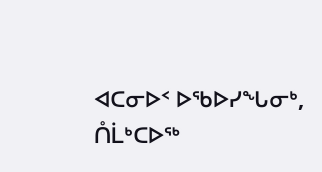ᐊᑕᓂᐅᑉ ᐅᖃᐅᓯᖓᓂᒃ, ᑍᒫᒃᑕᐅᖅ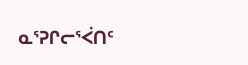ᓇᕐᕈᒋᓕᕐᐹᑎᑦ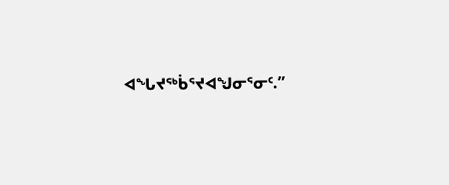ᐊᖓᔪᖅᑳᕐᔪᐊᖑᓂᕐᓂᑦ.”